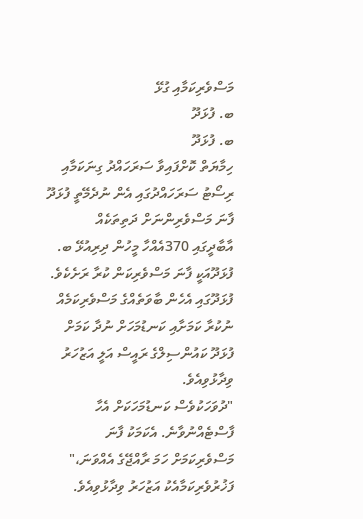މަސްވެރިކަމާއި ގުޅޭ
ބ. ފުޅަދޫ
ބ. ފުޅަދޫ
ހިމާޔަތް ކޮށްފައިވާ ސަރަހައްދު ގިނަކަމާއި ރިސޯޓު ސަރަހައްދުގައި އެން ނުދެމޭތީ ފުޅަދޫ ފާނަ މަސްވެރިންނަށް ދަތިތަކެއް
އާބާދީގައި 370އެއްހާ މީހުން ދިރިއުޅޭ ބ. ފުޅަދޫއަކީ ފާނަ މަސްވެރިކަން ކުރާ ރަށެކެވެ. ފުޅަދޫގައި އެހެން ބާވަތެއްގެ މަސްވެރިކަމެއް ނުކުރާ ކަމަށާއި ކަނޑުމަހަށް ނުދާ ކަމަށް ފުޅަދޫ ކައުންސިލްގެ ރައީސް އަލީ އަޒުހަރު ވިދާޅުވިއެވެ.
"ދުވަހަކުވެސް ކަނޑުމަހަކަށް އެހާ ފާސްޓެއްނުވާނެ. އެކަމަކު ފާނަ މަސްވެރިކަމަށް ހަމަ ރާއްޖޭގެ އެއްވަނަ،" ފަޚުރުވެރިކަމާއެކު އަޒުހަރު ވިދާޅުވިއެވެ.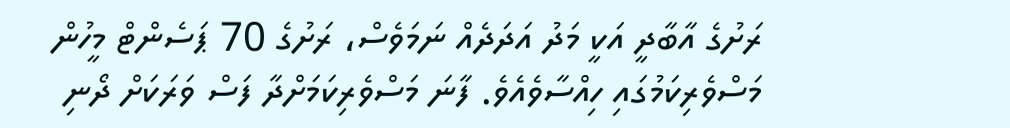ރަށުގެ އާބާދީ އަކީ މަދު އަދަދެއް ނަމަވެސް، ރަށުގެ 70 ޕަސެންޓް މީހުން މަސްވެރިކަމުގައި ހިއްސާވެއެވެ. ފާނަ މަސްވެރިކަމަށްދާ ފަސް ވަރަކަށް ދޯނި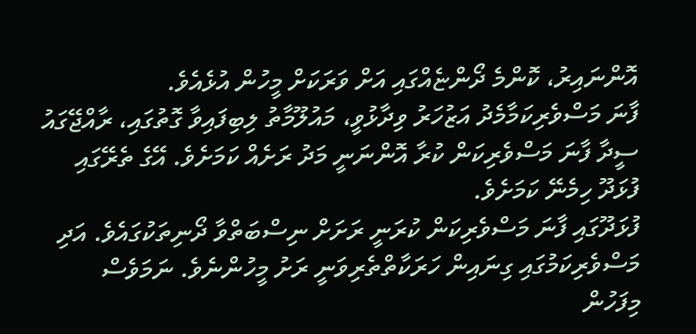އޮންނައިރު، ކޮންމެ ދޯންޏެއްގައި އަށް ވަރަކަށް މީހުން އުޅެއެވެ.
ފާނަ މަސްވެރިކަމާމެދު އަޒުހަރު ވިދާޅުވީ، މައުލޫމާތު ލިބިފައިވާ ގޮތުގައި، ރާއްޖޭގައު ސީދާ ފާނަ މަސްވެރިކަން ކުރާ އޮންނަނީ މަދު ރަށެއް ކަމަށެވެ. އޭގެ ތެރޭގައި ފުޅަދޫ ހިމެނޭ ކަމަށެވެ.
ފުޅަދޫގައި ފާނަ މަސްވެރިކަން ކުރަނީ ރަށަށް ނިސްބަތްވާ ދޯނިތަކުގައެވެ. އަދި މަސްވެރިކަމުގައި ގިނައިން ހަރަކާތްތެރިވަނީ ރަށު މީހުންނެވެ. ނަމަވެސް މިފަހުން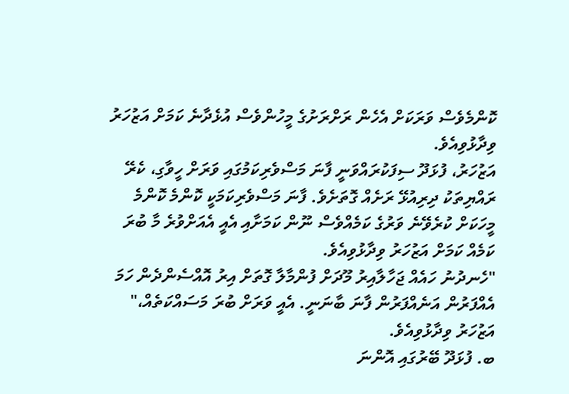ކޮންމެވެސް ވަރަކަށް އެހެން ރަށްރަށުގެ މީހުންވެސް އުޅެދާނެ ކަމަށް އަޒުހަރު ވިދާޅުވިއެވެ.
އަޒުހަރު، ފުޅަދޫ ސިފަކުރައްވަނީ ފާނަ މަސްވެރިކަމުގައި ވަރަށް ހީވާގި، ކެރޭ ރައްޔިތަކު ދިރިއުޅޭ ރަށެއް ގޮތަށެވެ. ފާނަ މަސްވެރިކަމަކީ ކޮންމެ ކޮންމެ މީހަކަށް ކުރެވޭނެ ވަރުގެ ކަމެއްވެސް ނޫން ކަމަށާއި އެއީ އެއަށްވުރެ މާ ބުރަ ކަމެއް ކަމަށް އަޒުހަރު ވިދާޅުވިއެވެ.
"ހެނދުނު ހައެއް ޖަހާލާއިރު މޫދަށް ފުންމާލާ ގޮތަށް އިރު އޮއްސެންދެން ހަމަ އެއްފަރުން އަނެއްފަރުން ފާނަ ބާނަނީ. އެއީ ވަރަށް ބުރަ މަސައްކަތެއް،" އަޒުހަރު ވިދާޅުވިއެވެ.
ބ. ފުޅަދޫ ބޭރުގައި އޮންނަ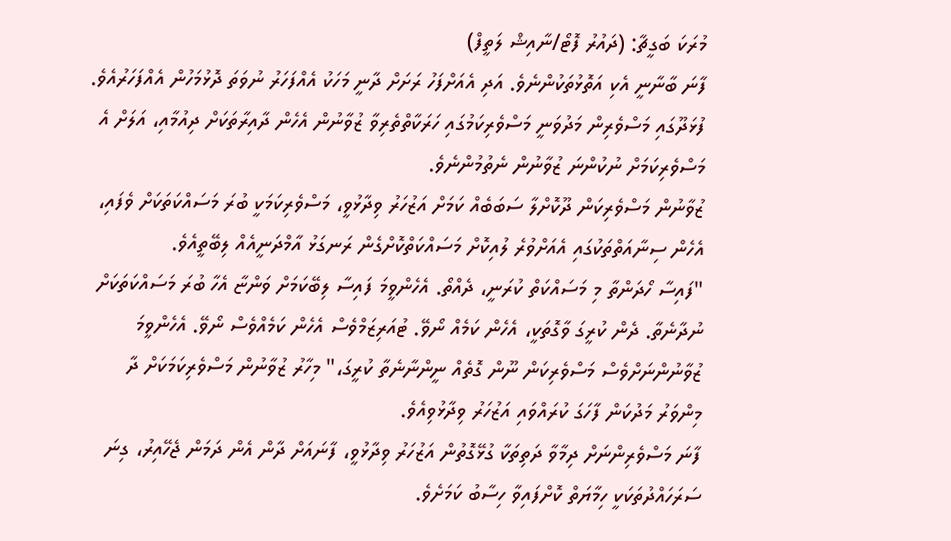މުރަކަ ބަގީޗާ: (ދައުރު ފޮޓޯ/ނާއިޝް ލަތީފް)
ފާނަ ބާނާނީ އެކި އަތޮޅުތަކުންނެވެ. އަދި އެއަށްފަހު ރަށަށް ދާނީ މަހަކު އެއްފަހަރު ނުވަތަ ދޮޅުމަހުން އެއްފަހަރުއެވެ.
ފުޅަދޫގައި މަސްވެރިން މަދުވަނީ މަސްވެރިކަމުގައި ހަރަކާތްތެރިވާ ޒުވާނުން އެހެން ދާއިރާތަކަށް ދިއުމާއި، އަލަށް އެ މަސްވެރިކަމަށް ނުކުންނަ ޒުވާނުން ނެތުމުންނެވެ.
ޒުވާނުން މަސްވެރިކަން ދޫކޮށްލާ ސަބަބެއް ކަމަށް އަޒުހަރު ވިދާޅުވީ، މަސްވެރިކަމަކީ ބުރަ މަސައްކަތަކަށް ވެފައި، އެހެން ސިނާއަތްތަކުގައި އެއަށްވުރެ ލުއިކޮށް މަސައްކަތްކޮށްގެން ރަނގަޅު އާމްދަނީއެއް ލިބޭތީއެވެ.
"ފައިސާ ހޯދަންތާ މި މަސައްކަތް ކުރަނީ، ދެއްތޯ. އެހެންވީމަ ފައިސާ ލިބޭކަމަށް ވަންޏާ އެހާ ބުރަ މަސައްކަތަކަށް ނުދާނެތާ. ދެން ކުރީގަ ވާގޮތަކީ، އެހެން ކަމެއް ނޯވޭ. ޓުއަރިޒަމްވެސް އެހެން ކަމެއްވެސް ނޯވޭ. އެހެންވީމަ ޒުވާނުންނަށްވެސް މަސްވެރިކަން ނޫން ގޮތެއް ނީންނާނެތާ ކުރީގަ،" މިހާރު ޒުވާނުން މަސްވެރިކަމަކަށް ދާ މިންވަރު މަދުކަން ފާހަގަ ކުރައްވައި އަޒުހަރު ވިދާޅުވިއެވެ.
ފާނަ މަސްވެރިންނަށް ދިމާވާ ދަތިތަކާ ގުޅޭގޮތުން އަޒުހަރު ވިދާޅުވީ، ފާނައަށް ދާން އެން ދަމަން ޖެހޭއިރު، ގިނަ ސަރަހައްދުތަކަކީ ހިމާޔަތް ކޮށްފައިވާ ހިސާބު ކަމަށެވެ.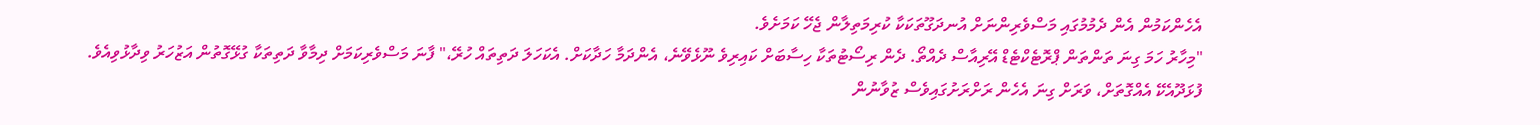އެހެންކަމުން އެން ދެމުމުގައި މަސްވެރިންނަށް އުނދަގޫތަކަކާ ކުރިމަތިލާން ޖެހޭ ކަމަށެވެ.
"މިހާރު ހަމަ ގިނަ ތަންތަން ޕްރޮޓެކްޓެޑް އޭރިއާސް ދެއްތޯ. ދެން ރިސޯޓުތަކާ ހިސާބަށް ކައިރިވެ ނޫޅެވޭނެ، އެންދަމާ ހަދާކަށް. އެކަހަލަ ދަތިތައް ހުރޭ،" ފާނަ މަސްވެރިކަމަށް ދިމާވާ ދަތިތަކާ ގުޅޭގޮތުން އަޒުހަރު ވިދާޅުވިއެވެ.
ފުޅަދޫއެކޭ އެއްގޮތަށް، ވަރަށް ގިނަ އެހެން ރަށްރަށުގައިވެސް ޒުވާނުން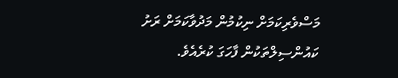މަސްވެރިކަމަށް ނިކުމުން މަދުވާކަމަށް ރަށު ކައުންސިލްތަކުން ފާހަގަ ކުރެއެވެ.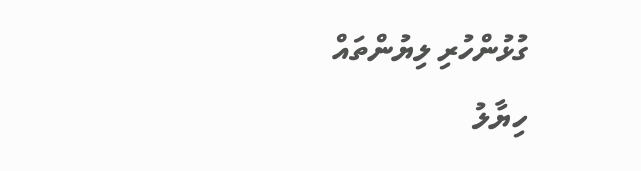ގުޅުންހުރި ލިޔުންތައް
ހިޔާލު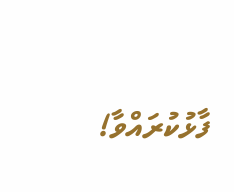ފާޅުކުރައްވާ!